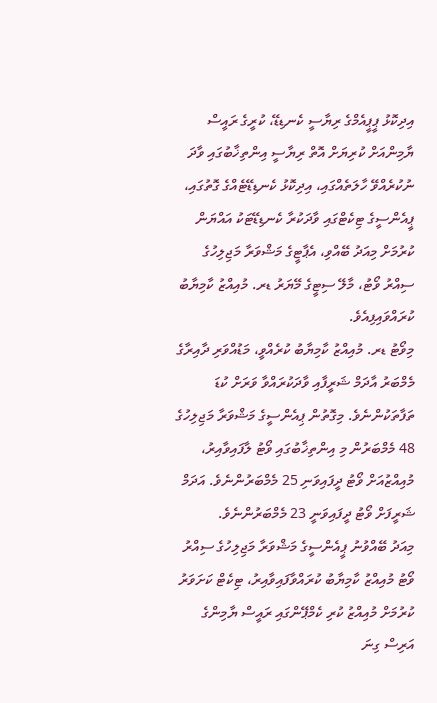އިދިކޮޅު ޕީޕީއެމްގެ ރިޔާސީ ކެނޑިޑޭ، ކުރީގެ ރައީސް ޔާމިންއަށް ކުރިޔަށް އޮތް ރިޔާސީ އިންތިޚާބުގައި ވާދަ ނުކުރެއްވޭ ހާލަތެއްގައި، އިދިކޮޅު ކެނޑިޑޭޓެއްގެ ގޮތުގައި، ޕީއެންސީގެ ޓިކެޓްގައި ވާދަކުރާ ކެނޑިޑޭޓަކު އައްޔަން ކުރުމަށް މިއަދު ބޭއްވި، އެޕާޓީގެ މަޝްވަރާ މަޖިލިހުގެ ސިއްރު ވޯޓު، މާލޭ ސިޓީގެ މޭޔަރު ޑރ. މުއިއްޒު ކާމިޔާބު ކުރައްވައިފިއެވެ.
މިވޯޓު ޑރ. މުއިއްޒު ކާމިޔާބު ކުރެއްވީ، މަޑުއްވަރި ދާއިރާގެ މެމްބަރު އާދަމް ޝަރީފާއި ވާދަކުރައްވާ ވަރަށް ކުޑަ ތަފާތަކުންނެވެ. މިގޮތުން ޕިއެންސީގެ މަޝްވަރާ މަޖިލިހުގެ 48 މެމްބަރުން މި އިންތިޚާބުގައި ވޯޓު ލާފައިވާއިރު، މުއިއްޒުއަށް ވޯޓު ދީފައިވަނި 25 މެމްބަރުންނެވެ. އަދަމް ޝަރީފަށް ވޯޓު ދީފައިވަނީ 23 މެމްބަރުންނެވެ.
މިއަދު ބޭއްވުނު ޕީއެންސީގެ މަޝްވަރާ މަޖިލިހުގެ ސިއްރު ވޯޓު މުއިއްޒު ކާމިޔާބު ކުރައްވާފައިވާއިރު، ޓިކެޓް ކަށަވަރު ކުރުމަށް މުއިއްޒު ކުރި ކެމްޕޭންގައި ރައީސް ޔާމިންގެ އަރިސް ގިނަ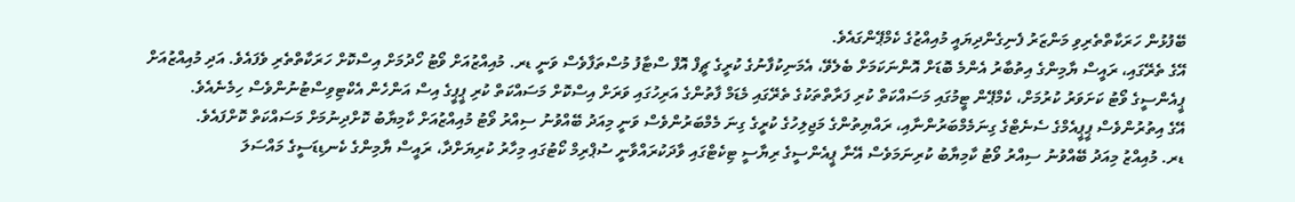ބޭފުޅުން ހަރަކާތްތެރިވި މަންޒަރު ފެނިގެންދިޔައީ މުއިއްޒުގެ ކެމްޕޭންގައެވެ.
އޭގެ ތެރޭގައި، ރައީސް ޔާމިންގެ އިތުބާރު އެންމެ ބޮޑަށް އޮންނަކަމަށް ބެލެވޭ، އެމަނިކުފާނުގެ ކުރީގެ ޗީފް އޮފް ސްޓާފު މުސްތަފާވެސް ވަނީ ޑރ. މުއިއްޒުއަށް ވޯޓު ހޯދުމަށް އިސްކޮށް ހަރަކާތްތެރި ވެފައެވެ. އަދި މުއިއްޒުއަށް ޕީއެންސީގެ ވޯޓު ކަށަވަރު ކުރުމަށް، ކެމްޕޭން ޓީމުގައި މަސައްކަތް ކުރި ފަރާތްތަކުގެ ތެރޭގައި މެޑަމް ފާތުންގެ އަރިހުގައި ވަރަށް އިސްކޮށް މަސައްކަތް ކުރި ޕީޕީގެ އިސް އަންހެން އެކްޓިވިސްޓުނުންވެސް ހިމެނެއެވެ.
އޭގެ އިތުރުންވެސް ޕީޕީއެމްގެ ސެނެޓްގެ ގިނަމެމްބަރުންނާއި، ރައްޔިތުންގެ މަޖިލިހުގެ ކުރީގެ ގިނަ މެމްބަރުންވެސް ވަނީ މިއަދު ބޭއްވުނު ސިއްރު ވޯޓު މުއިއްޒުއަށް ކާމިޔާބު ކޮށްދިނުމަށް މަސައްކަތް ކޮށްފައެވެ.
ޑރ. މުއިއްޒު މިއަދު ބޭއްވުނު ސިއްރު ވޯޓު ކާމިޔާބު ކުރިނަމަވެސް އޭނާ ޕީއެންސީގެ ރިޔާސީ ޓިކެޓްގައި ވާދަކުރައްވާނީ ސުޕްރިމް ކޯޓުގައި މިހާރު ކުރިޔަށްދާ، ރައީސް ޔާމިންގެ ކެނޑިޑަސީގެ މައްސަލަ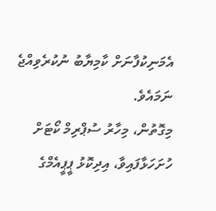އެމަނިކުފާނަށް ކާމިޔާބު ނުކުރެވިއްޖެ ނަމައެވެ.
މިގޮތުން، މިހާރު ސުޕްރިމް ކޯޓަށް ހުށަހަޅާފައިވާ، އިދިކޮޅު ޕީޕީއެމްގެ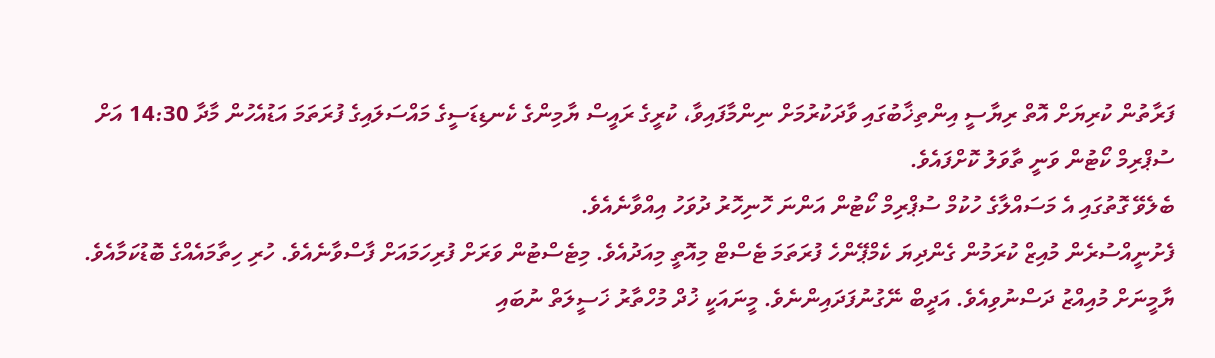ފަރާތުން ކުރިޔަށް އޮތް ރިޔާސީ އިންތިޚާބުގައި ވާދަކުރުމަށް ނިންމާފައިވާ، ކުރީގެ ރައީސް ޔާމިންގެ ކެނޑިޑަސީގެ މައްސަލައިގެ ފުރަތަމަ އަޑުއެހުން މާދާ 14:30 އަށް ސުޕްރިމް ކޯޓުން ވަނީ ތާވަލު ކޮށްފައެވެ.
ބެލެވޭ ގޮތުގައި އެ މަސައްލާގެ ހުކުމް ސުޕްރިމް ކޯޓުން އަންނަ ހޮނިހޮރު ދުވަހު އިއްވާނެއެވެ.
ފެށުނީއްސުރެން މުއިޒް ކުރަމުން ގެންދިޔަ ކެމްޕޭންހެ ފުރަތަމަ ޓެސްޓް މިއޮތީ މިއަދުއެވެ. މިޓެސްޓުން ވަރަށް ފުރިހަމައަށް ފާސްވާނެއެވެ. ހުރި ހިތާމައެއްގެ ބޮޑުކަމާއެވެ. ޔާމީނަށް މުއިއްޒު ދަސްނުވިއެވެ. އަދީބް ނޭގުނުފަދައިންނެވެ. މީނައަކީ ޚުދް މުހްތާރު ޚަސީލަތް ނުބައި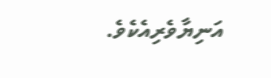އަނިޔާވެރިއެކެވެ.